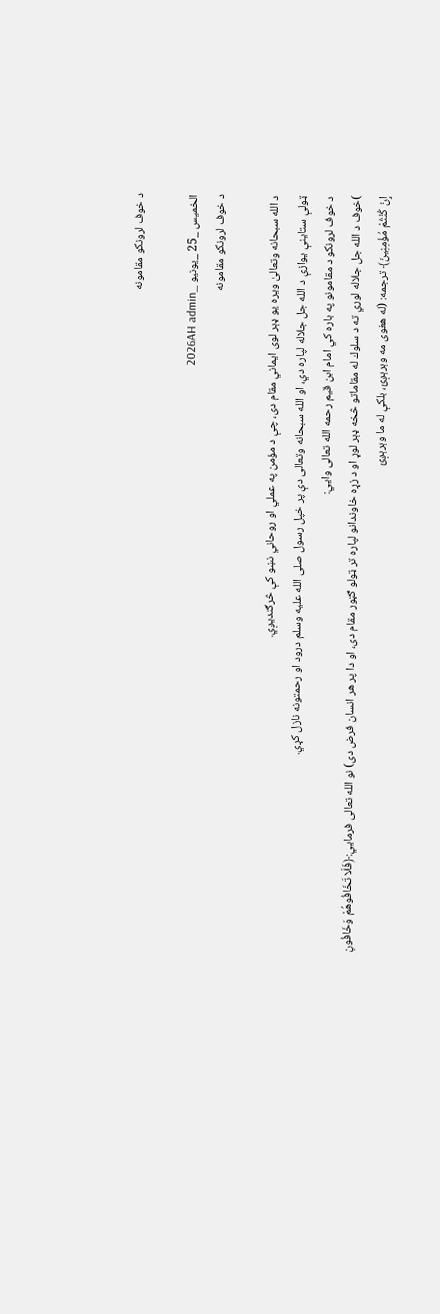د خوف لرونکو مقامونه

الخميس _25 _يونيو _2026AH admin
د خوف لرونکو مقامونه

د الله سبحانه وتعالیٰ ویره یو ډېر لوی ایماني مقام دی، چې د مؤمن په عملي او روحاني نښو کې څرګندیږي.
ټولې ستاینې یوازې د الله جل جلاله لپاره دي، او الله سبحانه وتعالی دې پر خپل رسول صلى الله عليه وسلم درود او رحمتونه نازل کړي.
د خوف لرونکو د مقامونو په باره كي امام ابن قیم رحمه الله تعالى وایي:
)خوف د الله جل جلاله لوري ته د سلوك له مقاماتو څخه ډېر لوړ او د زړه خاوندانو لپاره تر ټولو ګټور مقام دی، او دا پر هر انسان فرض دی) نو الله تعالی فرمایي:﴿فَلَا تَخَافُوهُمْ وَخَافُونِ إِنْ كُنْتُمْ مُؤْمِنِينَ﴾ ترجمه: (له هغوی مه وېرېږئ، بلکې له ما وېرېږئ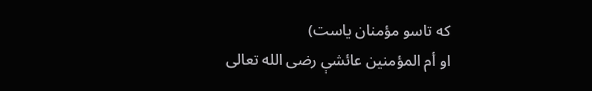که تاسو مؤمنان یاست)
او أم المؤمنين عائشې رضی الله تعالى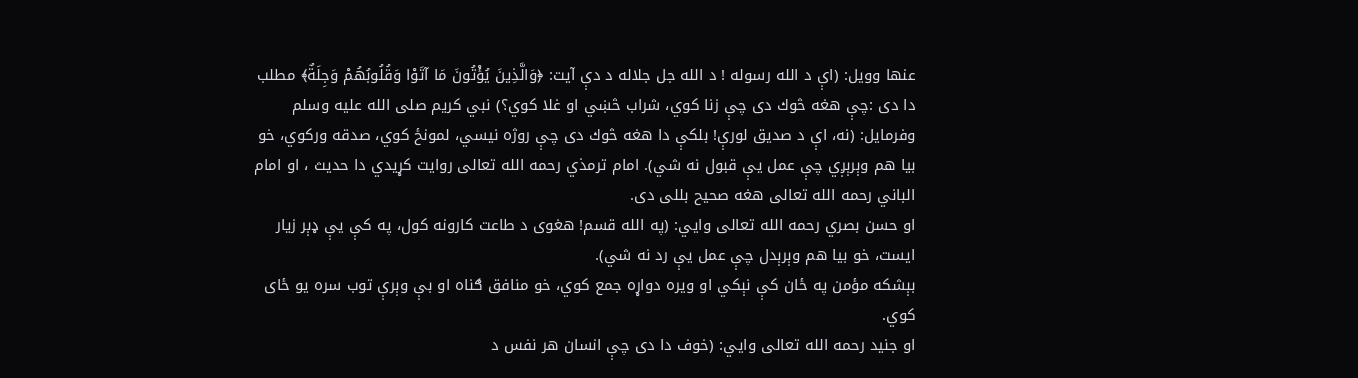عنها وویل: (اې د الله رسوله ! د الله جل جلاله د دې آیت: ﴿وَالَّذِينَ يُؤْتُونَ مَا آتَوْا وَقُلُوبُهُمْ وَجِلَةٌ﴾ مطلب دا دی :چې هغه څوك دی چې زنا کوي، شراب څښي او غلا کوي؟) نبي کریم صلى الله عليه وسلم وفرمایل: (نه، اې د صدیق لورې! بلکې دا هغه څوك دی چې روژه نیسي، لمونځ کوي، صدقه ورکوي، خو بیا هم وېرېږي چې عمل یې قبول نه شي). امام ترمذي رحمه الله تعالى روایت کړیدي دا حديث ، او امام الباني رحمه الله تعالى هغه صحیح بللی دی.
او حسن بصري رحمه الله تعالى وایي: (په الله قسم! هغوی د طاعت کارونه کول، په کې یې ډېر زیار ایست، خو بیا هم وېرېدل چې عمل یې رد نه شي).
بېشکه مؤمن په ځان کې نېکي او ویره دواړه جمع کوي، خو منافق ګناه او بې وېرې توب سره یو ځای کوي.
او جنید رحمه الله تعالى وایي: (خوف دا دی چې انسان هر نفس د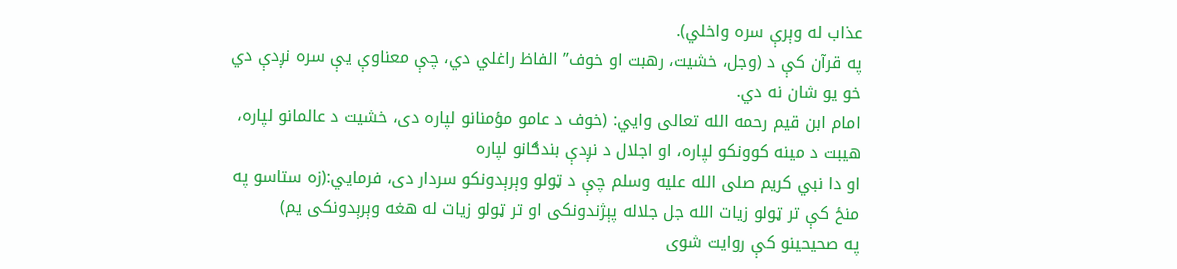عذاب له وېرې سره واخلي).
په قرآن کې د (وجل، خشیت، رهبت او خوف” الفاظ راغلي دي، چې معناوې یې سره نږدې دي خو یو شان نه دي.
امام ابن قیم رحمه الله تعالى وایي: (خوف د عامو مؤمنانو لپاره دی، خشیت د عالمانو لپاره، هیبت د مینه کوونکو لپاره، او اجلال د نږدې بندګانو لپاره
او دا نبي کریم صلى الله عليه وسلم چې د ټولو وېرېدونکو سردار دی، فرمایي:(زه ستاسو په منځ کې تر ټولو زیات الله جل جلاله پېژندونکی او تر ټولو زیات له هغه وېرېدونکی یم)
په صحیحینو کې روایت شوی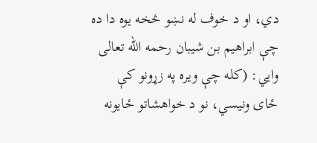دي، او د خوف له نښو څخه یوه دا ده چې ابراهیم بن شیبان رحمه الله تعالى وایي: (کله چې ویره په زړونو کې ځای ونیسي، نو د خواهشاتو ځایونه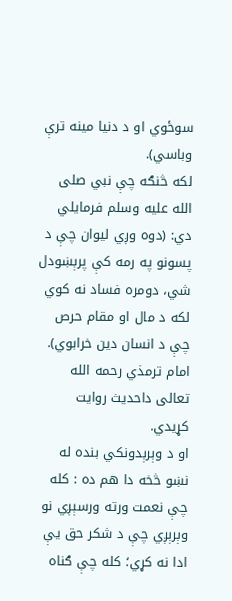سوځوي او د دنیا مینه ترې وباسي).
لکه څنګه چې نبي صلى الله عليه وسلم فرمایلي دي: (دوه وږي لیوان چې د پسونو په رمه کې پرېښودل شي، دومره فساد نه کوي لکه د مال او مقام حرص چې د انسان دین خرابوي).
امام ترمذي رحمه الله تعالى داحديث روایت کړیدي.
او د وېرېدونکي بنده له نښو څخه دا هم ده : کله چې نعمت ورته ورسېږي نو وېرېږي چې د شکر حق یې ادا نه کړي؛ کله چې ګناه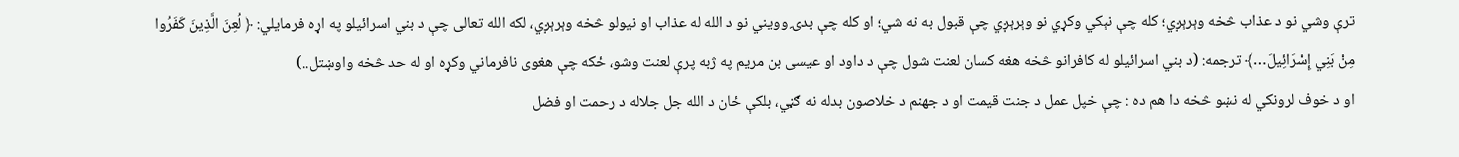ترې وشي نو د عذاب څخه وېرېږي؛ کله چې نېکي وکړي نو وېرېږي چې قبول به نه شي؛ او کله چې بدۍ وویني نو د الله له عذاب او نیولو څخه وېرېږي، لکه الله تعالی چې د بني اسرائیلو په اړه فرمایلي: ﴿ لُعِنَ الَّذِينَ كَفَرُوا مِنْ بَنِي إِسْرَائِيلَ…﴾ ترجمه: (د بني اسرائیلو له کافرانو څخه هغه کسان لعنت شول چې د داود او عیسی بن مریم په ژبه پرې لعنت وشو، ځکه چې هغوی نافرماني وکړه او له حد څخه واوښتل..)
او د خوف لرونکي له نښو څخه دا هم ده : چې خپل عمل د جنت قیمت او د جهنم د خلاصون بدله نه ګڼي، بلکې ځان د الله جل جلاله د رحمت او فضل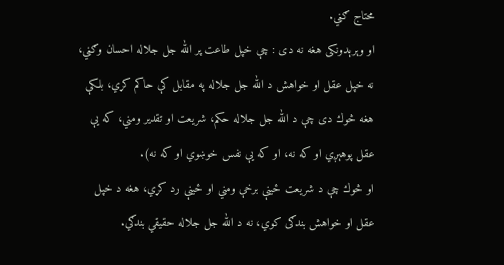محتاج ګڼي.
او وېرېدونکی هغه نه دی : چې خپل طاعت پر الله جل جلاله احسان وګڼي، نه خپل عقل او خواهش د الله جل جلاله په مقابل کې حاکم کړي، بلکې هغه څوك دی چې د الله جل جلاله حکم، شریعت او تقدیر ومني، که یې عقل پوهېږي او که نه، او که یې نفس خوښوي او که نه).
او څوك چې د شریعت ځینې برخې ومني او ځینې رد کړي، هغه د خپل عقل او خواهش بندګی کوي، نه د الله جل جلاله حقیقي بندګي.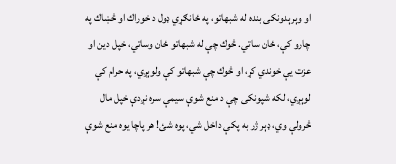او وېرېدونکی بنده له شبهاتو، په ځانګړي ډول د خوراك او څښاك په چارو کې، ځان ساتي. څوك چې له شبهاتو ځان وساتي، خپل دین او عزت یې خوندي کړ، او څوك چې شبهاتو کې ولوېږي، په حرام کې لوېږي، لکه شپونکی چې د منع شوې سیمې سره نږدې خپل مال څرولې وي، ډېر ژر به پکې داخل شي، پوه شئ! هر پاچا یوه منع شوې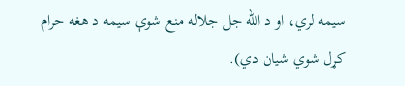سیمه لري، او د الله جل جلاله منع شوې سیمه د هغه حرام کړل شوي شیان دي).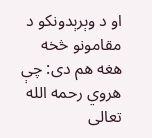او د وېرېدونکو د مقامونو څخه هغه هم دی: چې هروي رحمه الله تعالى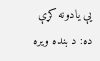یې یادونه کړې ده: د بنده ویره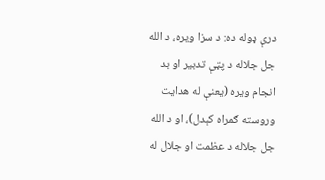درې ډوله ده: د سزا ویره، د الله جل جلاله د پټې تدبیر او بد انجام ویره (یعنې له هدایت وروسته ګمراه کېدل)، او د الله جل جلاله د عظمت او جلال له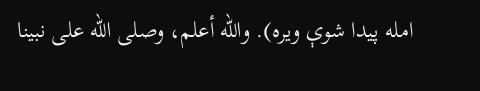امله پیدا شوې ویره). والله أعلم، وصلى الله على نبينا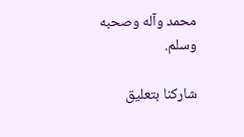محمد وآله وصحبه وسلم.

شاركنا بتعليق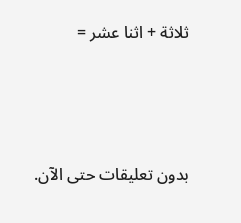ثلاثة + اثنا عشر =




بدون تعليقات حتى الآن.